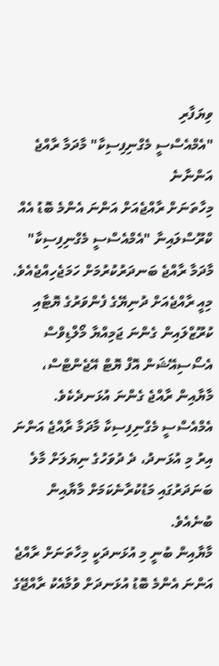ވިޔަފާރި
"އެމްއެސްސީ މެގްނިފިސިކާ" މާދަމާ ރާއްޖެ އަންނާނެ
މިހާތަނަށް ރާއްޖެއަށް އަންނަ އެންމެ ބޮޑު އެއް ކްރޫސްލައިނާ "އެމްއެސްސީ މެގްނިފިސިކާ" މާދަމާ ރާއްޖެ ބަނދަރުކުރުމަށް ހަމަޖެހިއްޖެއެވެ.
މިއީ ރާއްޖެއަށް ދުނިޔޭގެ ފެންވަރުގެ ޔޮޓާއި ކުރޫޒްލައިން ގެންނަ ޖަމިއްޔާ މޯލްޑިވްސް އެސޯސިއޭޝަން އޮފް ޔޮޓް އޭޖެންޓްސް، މާޔާއިން ރާއްޖެ ގެންނަ އުޅަނދެކެވެ. އެމްއެސްސީ މެގްނިފިސިކާ މާދަމާ ރާއްޖެ އަންނަ އިރު މި އުޅަނދު، ދެ ދުވަހުގެ ނިޔަލަށް މާލެ ބަނަދަރުގައި މަޑުކުރާނެކަމަށް މާޔާއިން ބުނެއެވެ.
މާޔާއިން ބުނީ މި އުޅަނދަކީ މިހާތަނަށް ރާއްޖެ އަންނަ އެންމެ ބޮޑު އުޅަނދަށް ވުމާއެކު ރާއްޖޭގެ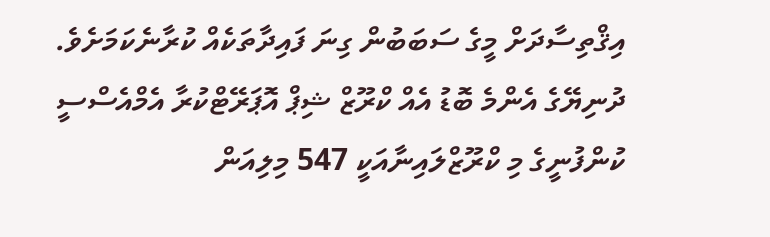އިޤްތިސާދަށް މީގެ ސަބަބުން ގިނަ ފައިދާތަކެއް ކުރާނެކަމަށެވެ.
ދުނިޔޭގެ އެންމެ ބޮޑު އެއް ކްރޫޒް ޝިޕް އޮޕަރޭޓްކުރާ އެމްއެސްސީ ކުންފުނީގެ މި ކްރޫޒްލައިނާއަކީ 547 މިލިއަން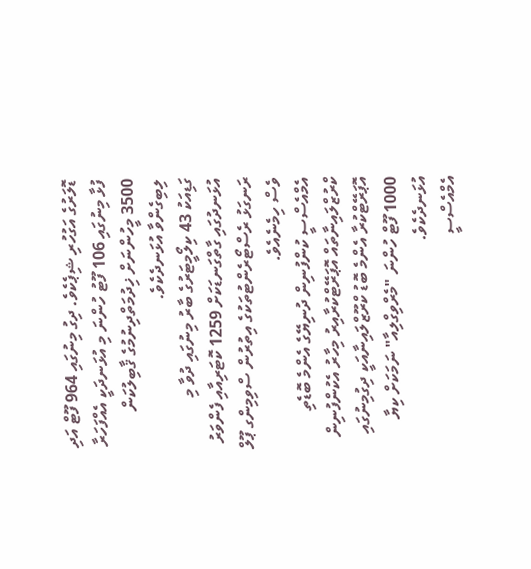ޑޮލަރުގެ އަގުހުރި ޝިޕެކެވެ. ދިގު މިނުގައި 964 ފޫޓް އަދި ފުޅާ މިނުގައި 106 ފޫޓު ހުންނަ މި އުޅަނދަކީ އެއްފަހަރާ 3500 މީހުންނަށް ޚިދުމަތްދިނުމުގެ ޤާބިލުކަން ލިބިގެންވާ އުޅަނދެކެވެ.
ގަޑިއަކު 43 ކިލޯމީޓަރުގެ ބާރު މިނުގައި ދުވާ މި އުޅަނދުގައި ގާތްގަނޑަކަށް 1259 ކޮޓަރިއާއި ފެންވަރު ރަނގަޅު ރެސްޓޯރެންޓުތަކުގެ އިތުރުން ސްވިމިންގ ޕޫލް ވެސް ހިމެނެއެވެ.
އެމްއެސްސީ ކުންފުނިން ދުނިޔޭގެ އެންމެ ބޮޑެތި ކްރުޒްލައިނާތައް އޮޕަރޭޓްކުރާއިރު މިހާރު އެކުންފުނިން އޮޕަރޭޓްކުރާ އެންމެ ބޮޑު ކްރޫޒްލައިނާއަކީ ދިގުމިނުގައި 1000 ފޫޓް ހުންނަ "މެރްވިގްލިއާ" ނަމަކަށް ކިޔާ އުޅަނދެކެވެ.
އެމްއެސްސީ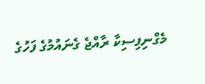މެގްނިފިސިކާ ރާއްޖެ ގެނައުމުގެ ފަހުގެ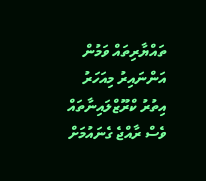ތައްޔާރިތައް ވަމުން އަންނައިރު މިއަހަރު އިތުރު ކްރޫޒްލައިނާތައް ވެސް ރާއްޖެ ގެނައުމަށް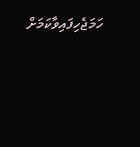ހަމަޖެހިފައިވާކަމަށް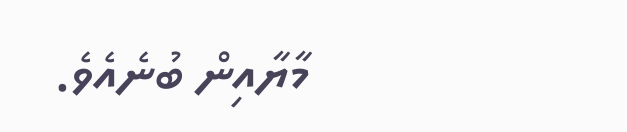މާޔާއިން ބުނެއެވެ.